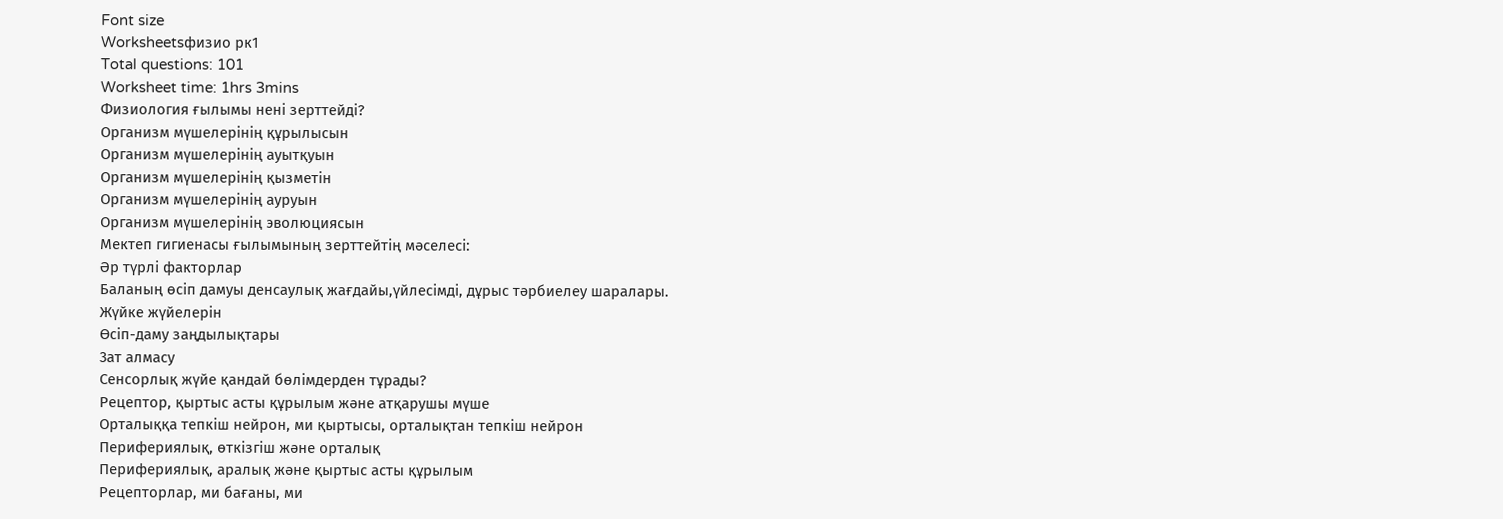Font size
Worksheetsфизио рк1
Total questions: 101
Worksheet time: 1hrs 3mins
Физиология ғылымы нені зерттейді?
Организм мүшелерінің құрылысын
Организм мүшелерінің ауытқуын
Организм мүшелерінің қызметін
Организм мүшелерінің ауруын
Организм мүшелерінің эволюциясын
Мектеп гигиенасы ғылымының зерттейтің мәселесі:
Әр түрлі факторлар
Баланың өсіп дамуы денсаулық жағдайы,үйлесімді, дұрыс тәрбиелеу шаралары.
Жүйке жүйелерін
Өсіп-даму заңдылықтары
3ат алмасу
Сенсорлық жүйе қандай бөлімдерден тұрады?
Рецептор, қыртыс асты құрылым жəне атқарушы мүше
Орталыққа тепкіш нейрон, ми қыртысы, орталықтан тепкіш нейрон
Перифериялық, өткізгіш жəне орталық
Перифериялық, аралық жəне қыртыс асты құрылым
Рецепторлар, ми бағаны, ми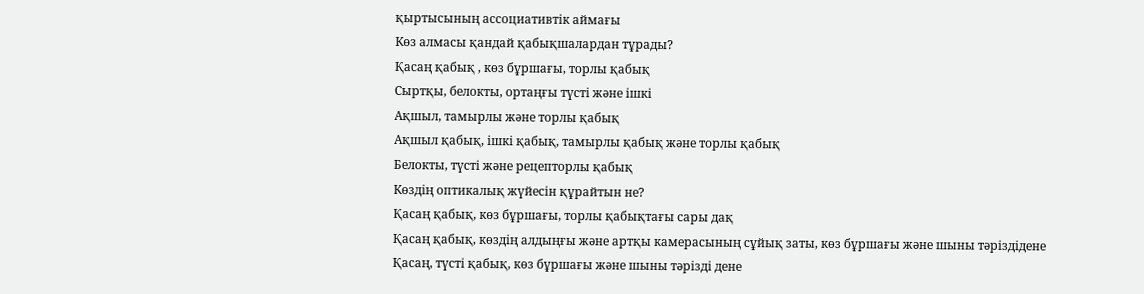қыртысының ассоциативтік аймағы
Көз алмасы қандай қабықшалардан тұрады?
Қасаң қабық , көз бұршағы, торлы қабық
Сыртқы, белокты, ортаңғы түсті жəне ішкі
Ақшыл, тамырлы жəне торлы қабық
Ақшыл қабық, ішкі қабық, тамырлы қабық жəне торлы қабық
Белокты, түсті жəне рецепторлы қабық
Көздің оптикалық жүйесін құрайтын не?
Қасаң қабық, көз бұршағы, торлы қабықтағы сары дақ
Қасаң қабық, көздің алдыңғы жəне артқы камерасының сұйық заты, көз бұршағы жəне шыны тəріздідене
Қасаң, түсті қабық, көз бұршағы жəне шыны тəрізді дене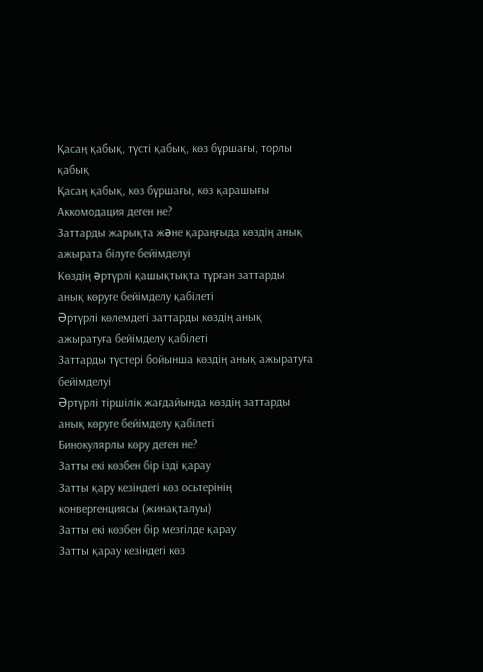Қасаң қабық, түсті қабық, көз бұршағы, торлы қабық
Қасаң қабық, көз бұршағы, көз қарашығы
Аккомодация деген не?
Заттарды жарықта жəне қараңғыда көздің анық ажырата білуге бейімделуі
Көздің əртүрлі қашықтықта тұрған заттарды анық көруге бейімделу қабілеті
Əртүрлі көлемдегі заттарды көздің анық ажыратуға бейімделу қабілеті
Заттарды түстері бойынша көздің анық ажыратуға бейімделуі
Əртүрлі тіршілік жағдайында көздің заттарды анық көруге бейімделу қабілеті
Бинокулярлы көру деген не?
Затты екі көзбен бір ізді қарау
Затты қару кезіндегі көз осьтерінің конвергенциясы (жинақталуы)
Затты екі көзбен бір мезгілде қарау
Затты қарау кезіндегі көз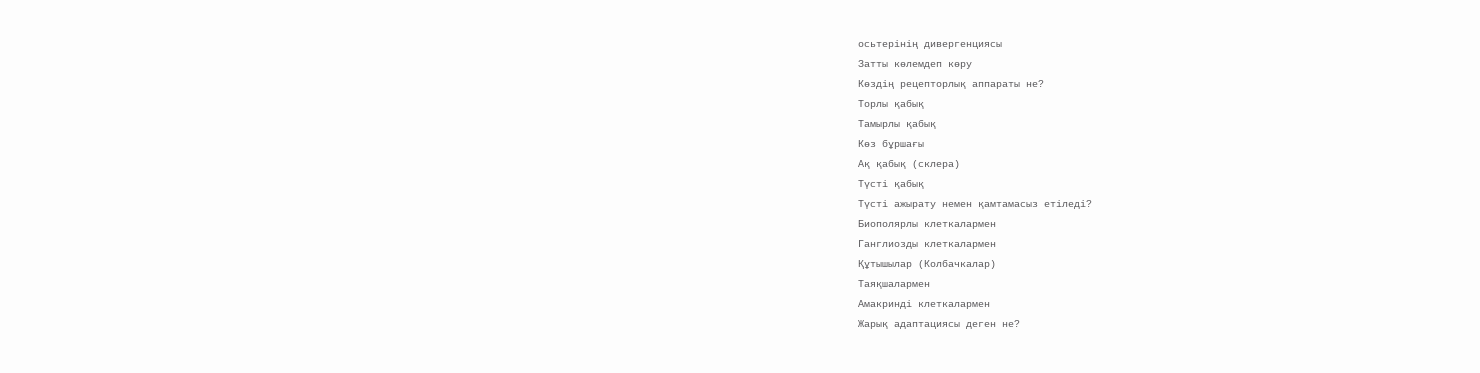осьтерінің дивергенциясы
Затты көлемдеп көру
Көздің рецепторлық аппараты не?
Торлы қабық
Тамырлы қабық
Көз бұршағы
Ақ қабық (склера)
Түсті қабық
Түсті ажырату немен қамтамасыз етіледі?
Биополярлы клеткалармен
Ганглиозды клеткалармен
Құтышылар (Колбачкалар)
Таяқшалармен
Амакринді клеткалармен
Жарық адаптациясы деген не?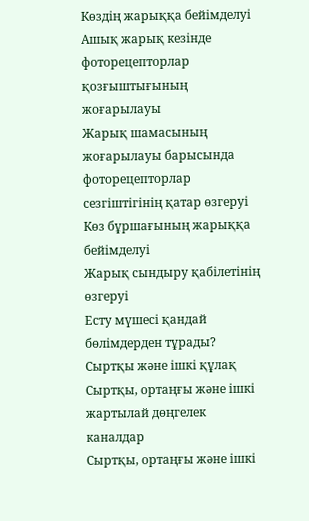Көздің жарыққа бейімделуі
Ашық жарық кезінде фоторецепторлар қозғыштығының жоғарылауы
Жарық шамасының жоғарылауы барысында фоторецепторлар сезгіштігінің қатар өзгеруі
Көз бұршағының жарыққа бейімделуі
Жарық сындыру қабілетінің өзгеруі
Есту мүшесі қандай бөлімдерден тұрады?
Сыртқы жəне ішкі құлақ
Сыртқы, ортаңғы жəне ішкі жартылай дөңгелек каналдар
Сыртқы, ортаңғы жəне ішкі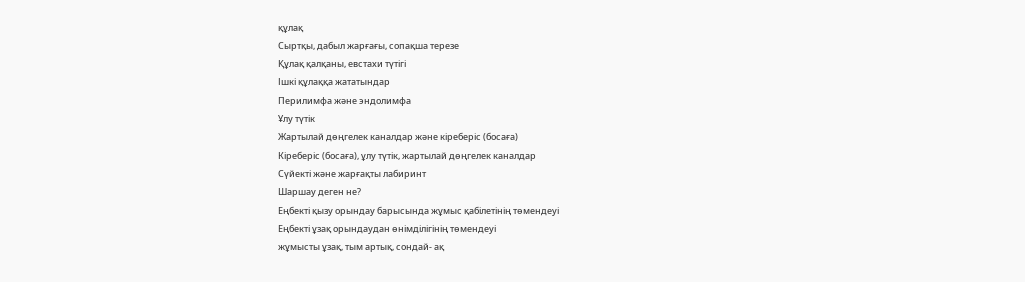құлақ
Сыртқы, дабыл жарғағы, сопақша терезе
Құлақ қалқаны, евстахи түтігі
Ішкі құлаққа жататындар
Перилимфа жəне эндолимфа
Ұлу түтік
Жартылай дөңгелек каналдар жəне кіреберіс (босаға)
Кіреберіс (босаға), ұлу түтік, жартылай дөңгелек каналдар
Сүйекті жəне жарғақты лабиринт
Шаршау деген не?
Еңбекті қызу орындау барысында жұмыс қабілетінің төмендеуі
Еңбекті ұзақ орындаудан өнімділігінің төмендеуі
жұмысты ұзақ, тым артық, сондай- ақ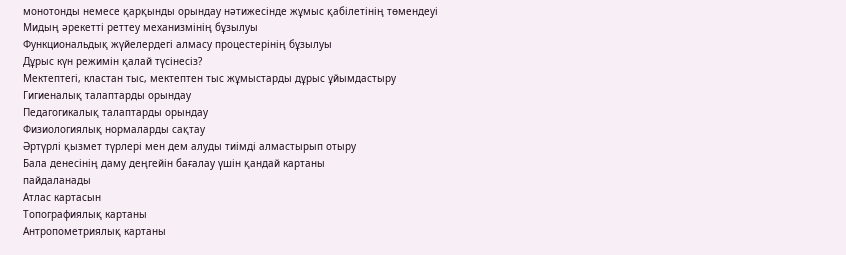монотонды немесе қарқынды орындау нəтижесінде жұмыс қабілетінің төмендеуі
Мидың əрекетті реттеу механизмінің бұзылуы
Функциональдық жүйелердегі алмасу процестерінің бұзылуы
Дұрыс күн режимін қалай түсінесіз?
Мектептегі, кластан тыс, мектептен тыс жұмыстарды дұрыс ұйымдастыру
Гигиеналық талаптарды орындау
Педагогикалық талаптарды орындау
Физиологиялық нормаларды сақтау
Әртүрлі қызмет түрлері мен дем алуды тиімді алмастырып отыру
Бала денесінің даму деңгейін бағалау үшін қандай картаны
пайдаланады
Атлас картасын
Топографиялық картаны
Антропометриялық картаны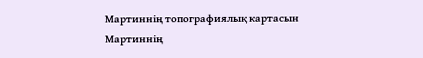Мартиннің топографиялық картасын
Мартиннің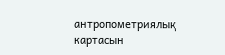антропометриялық картасын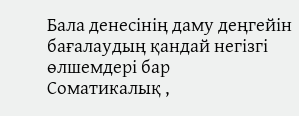Бала денесінің даму деңгейін бағалаудың қандай негізгі
өлшемдері бар
Соматикалық ,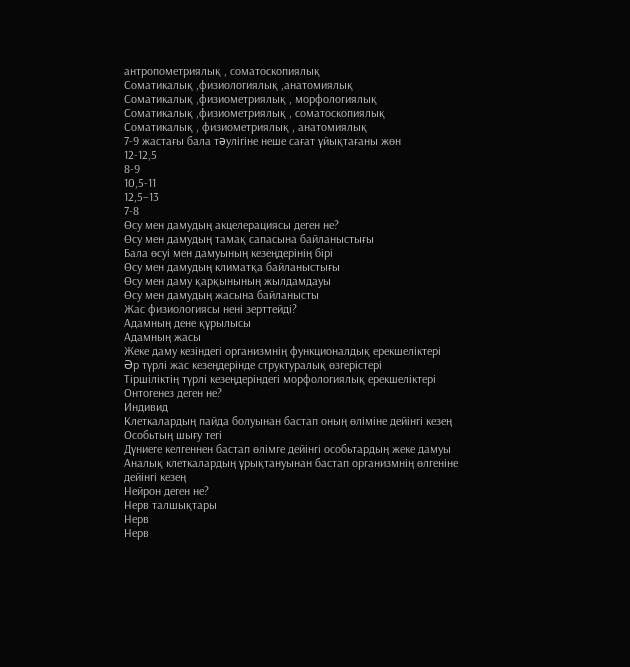антропометриялық , соматоскопиялық
Соматикалық ,физиологиялық ,анатомиялық
Соматикалық ,физиометриялық , морфологиялық
Соматикалық ,физиометриялық , соматоскопиялық
Соматикалық , физиометриялық , анатомиялық
7-9 жастағы бала тəулігіне неше сағат ұйықтағаны жөн
12-12,5
8-9
10,5-11
12,5–13
7-8
Өсу мен дамудың акцелерациясы деген не?
Өсу мен дамудың тамақ сапасына байланыстығы
Бала өсуі мен дамуының кезеңдерінің бірі
Өсу мен дамудың климатқа байланыстығы
Өсу мен даму қарқынының жылдамдауы
Өсу мен дамудың жасына байланысты
Жас физиологиясы нені зерттейді?
Адамның дене құрылысы
Адамның жасы
Жеке даму кезіндегі организмнің функционалдық ерекшеліктері
Əр түрлі жас кезеңдерінде структуралық өзгерістері
Тіршіліктің түрлі кезеңдеріндегі морфологиялық ерекшеліктері
Онтогенез деген не?
Индивид
Клеткалардың пайда болуынан бастап оның өліміне дейінгі кезең
Особьтың шығу тегі
Дүниеге келгеннен бастап өлімге дейінгі особьтардың жеке дамуы
Аналық клеткалардың ұрықтануынан бастап организмнің өлгеніне дейінгі кезең
Нейрон деген не?
Нерв талшықтары
Нерв
Нерв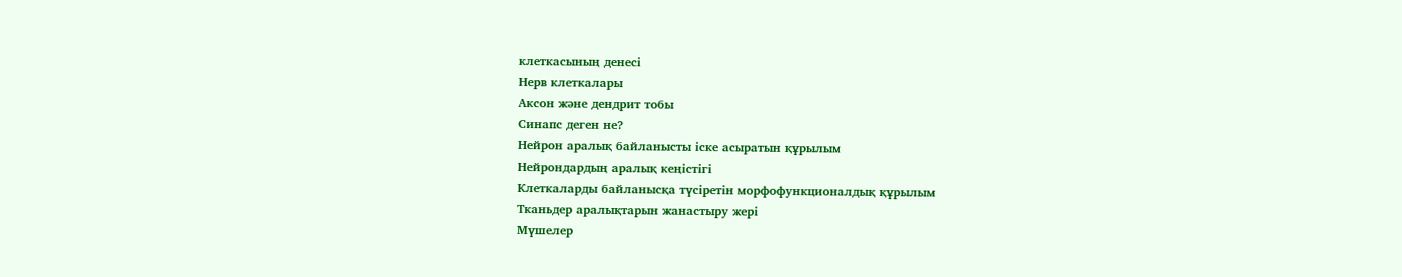клеткасының денесі
Нерв клеткалары
Аксон жəне дендрит тобы
Синапс деген не?
Нейрон аралық байланысты іске асыратын құрылым
Нейрондардың аралық кеңістігі
Клеткаларды байланысқа түсіретін морфофункционалдық құрылым
Тканьдер аралықтарын жанастыру жері
Мүшелер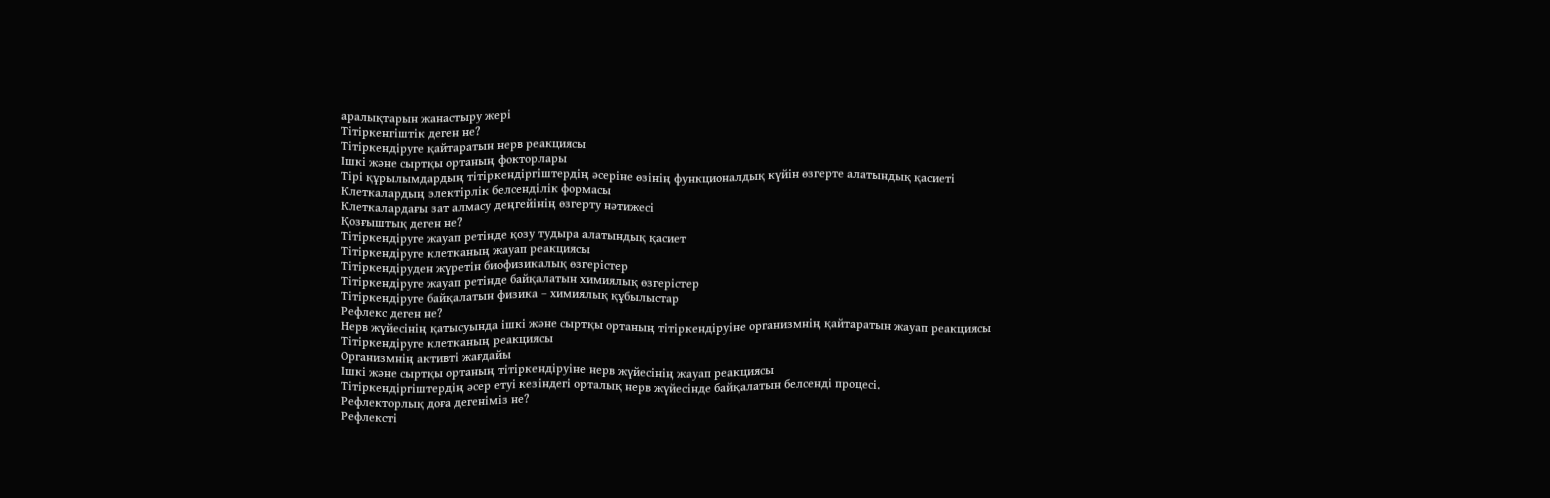аралықтарын жанастыру жері
Тітіркенгіштік деген не?
Тітіркендіруге қайтаратын нерв реакциясы
Ішкі жəне сыртқы ортаның фокторлары
Тірі құрылымдардың тітіркендіргіштердің əсеріне өзінің функционалдық күйін өзгерте алатындық қасиеті
Клеткалардың электірлік белсенділік формасы
Клеткалардағы зат алмасу деңгейінің өзгерту нəтижесі
Қозғыштық деген не?
Тітіркендіруге жауап ретінде қозу тудыра алатындық қасиет
Тітіркендіруге клетканың жауап реакциясы
Тітіркендіруден жүретін биофизикалық өзгерістер
Тітіркендіруге жауап ретінде байқалатын химиялық өзгерістер
Тітіркендіруге байқалатын физика – химиялық құбылыстар
Рефлекс деген не?
Нерв жүйесінің қатысуында ішкі жəне сыртқы ортаның тітіркендіруіне организмнің қайтаратын жауап реакциясы
Тітіркендіруге клетканың реакциясы
Организмнің активті жағдайы
Ішкі жəне сыртқы ортаның тітіркендіруіне нерв жүйесінің жауап реакциясы
Тітіркендіргіштердің əсер етуі кезіндегі орталық нерв жүйесінде байқалатын белсенді процесі.
Рефлекторлық доға дегеніміз не?
Рефлексті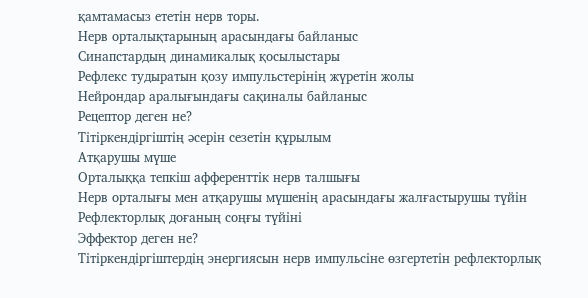қамтамасыз ететін нерв торы.
Нерв орталықтарының арасындағы байланыс
Синапстардың динамикалық қосылыстары
Рефлекс тудыратын қозу импульстерінің жүретін жолы
Нейрондар аралығындағы сақиналы байланыс
Рецептор деген не?
Тітіркендіргіштің əсерін сезетін құрылым
Атқарушы мүше
Орталыққа тепкіш афференттік нерв талшығы
Нерв орталығы мен атқарушы мүшенің арасындағы жалғастырушы түйін
Рефлекторлық доғаның соңғы түйіні
Эффектор деген не?
Тітіркендіргіштердің энергиясын нерв импульсіне өзгертетін рефлекторлық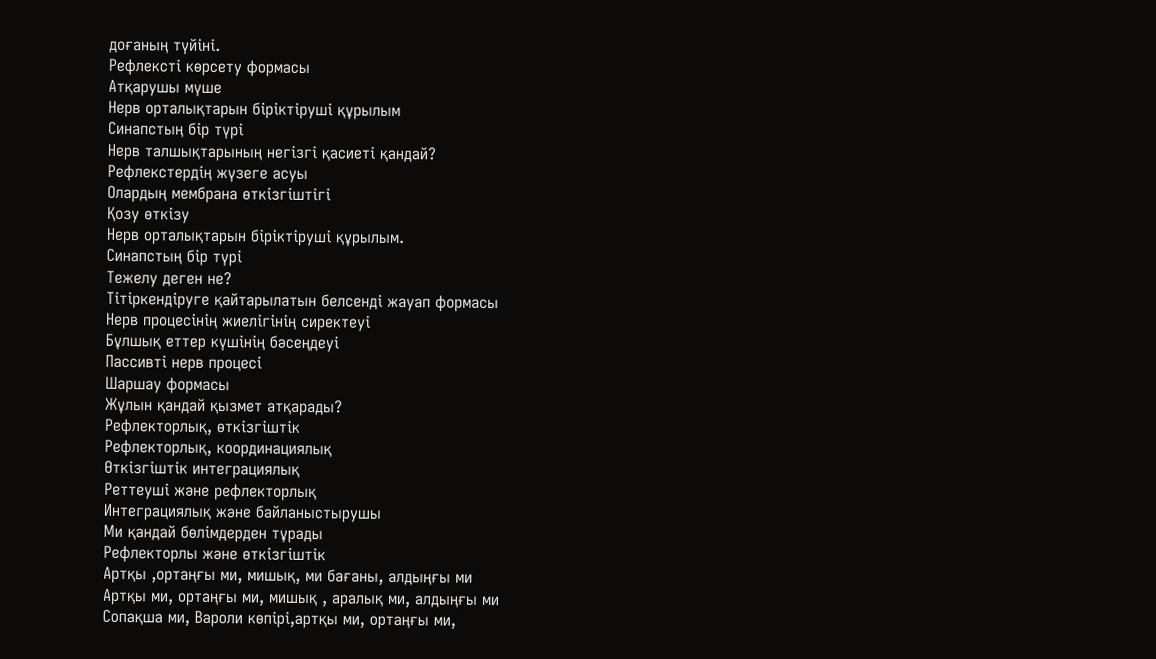доғаның түйіні.
Рефлексті көрсету формасы
Атқарушы мүше
Нерв орталықтарын біріктіруші құрылым
Синапстың бір түрі
Нерв талшықтарының негізгі қасиеті қандай?
Рефлекстердің жүзеге асуы
Олардың мембрана өткізгіштігі
Қозу өткізу
Нерв орталықтарын біріктіруші құрылым.
Синапстың бір түрі
Тежелу деген не?
Тітіркендіруге қайтарылатын белсенді жауап формасы
Нерв процесінің жиелігінің сиректеуі
Бұлшық еттер күшінің бəсеңдеуі
Пассивті нерв процесі
Шаршау формасы
Жұлын қандай қызмет атқарады?
Рефлекторлық, өткізгіштік
Рефлекторлық, координациялық
Өткізгіштік интеграциялық
Реттеуші жəне рефлекторлық
Интеграциялық жəне байланыстырушы
Ми қандай бөлімдерден тұрады
Рефлекторлы жəне өткізгіштік
Артқы ,ортаңғы ми, мишық, ми бағаны, алдыңғы ми
Артқы ми, ортаңғы ми, мишық , аралық ми, алдыңғы ми
Сопақша ми, Вароли көпірі,артқы ми, ортаңғы ми,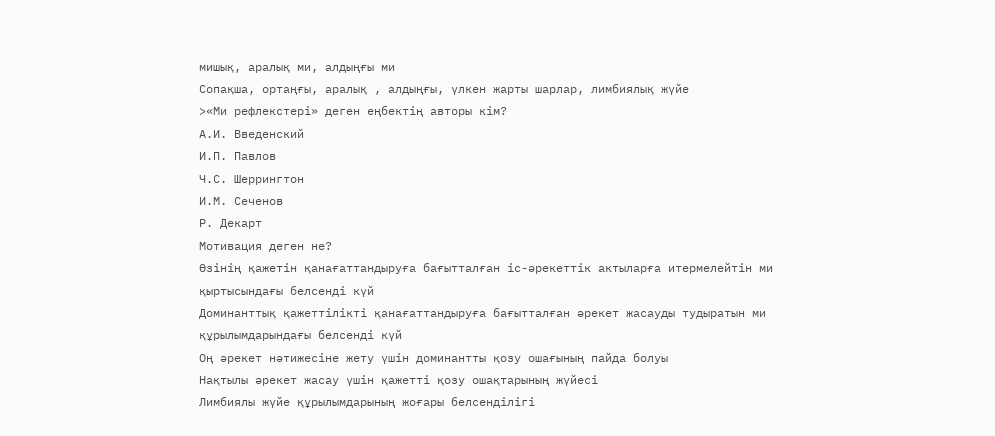мишық, аралық ми, алдыңғы ми
Сопақша, ортаңғы, аралық , алдыңғы, үлкен жарты шарлар, лимбиялық жүйе
>«Ми рефлекстері» деген еңбектің авторы кім?
А.И. Введенский
И.П. Павлов
Ч.С. Шеррингтон
И.М. Сеченов
Р. Декарт
Мотивация деген не?
Өзінің қажетін қанағаттандыруға бағытталған іс-əрекеттік актыларға итермелейтін ми қыртысындағы белсенді күй
Доминанттық қажеттілікті қанағаттандыруға бағытталған əрекет жасауды тудыратын ми құрылымдарындағы белсенді күй
Оң əрекет нəтижесіне жету үшін доминантты қозу ошағының пайда болуы
Нақтылы əрекет жасау үшін қажетті қозу ошақтарының жүйесі
Лимбиялы жүйе құрылымдарының жоғары белсенділігі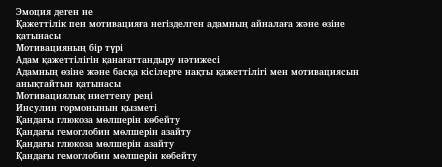Эмоция деген не
Қажеттілік пен мотивацияға негізделген адамның айналаға жəне өзіне қатынасы
Мотивацияның бір түрі
Адам қажеттілігін қанағаттандыру нəтижесі
Адамның өзіне жəне басқа кісілерге нақты қажеттілігі мен мотивациясын анықтайтын қатынасы
Мотивациялық ниеттену реңі
Инсулин гормонынын қызметі
Қандағы глюкоза мөлшерін көбейту
Қандағы гемоглобин мөлшерін азайту
Қандағы глюкоза мөлшерін азайту
Қандағы гемоглобин мөлшерін көбейту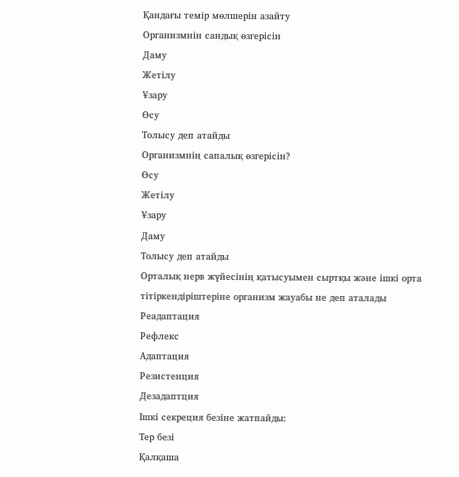Қандағы темір мөлшерін азайту
Организмнін сандық өзгерісін
Даму
Жетілу
Ұзару
Өсу
Толысу деп атайды
Организмнің сапалық өзгерісін?
Өсу
Жетілу
Ұзару
Даму
Толысу деп атайды
Орталық нерв жүйесінің қатысуымен сыртқы және ішкі орта
тітіркендіріштеріне организм жауабы не деп аталады
Реадаптация
Рефлекс
Адаптация
Резистенция
Дезадаптция
Ішкі секреция безіне жатпайды:
Тер безі
Қалқаша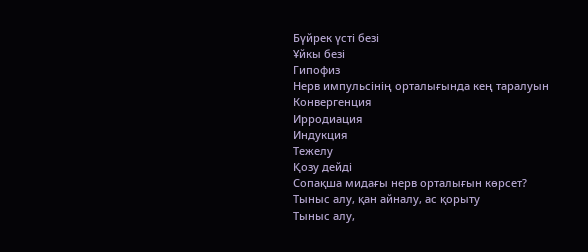Бүйрек үсті безі
Ұйкы безі
Гипофиз
Нерв импульсінің орталығында кең таралуын
Конвергенция
Ирродиация
Индукция
Тежелу
Қозу дейді
Сопақша мидағы нерв орталығын көрсет?
Тыныс алу, қан айналу, ас қорыту
Тыныс алу,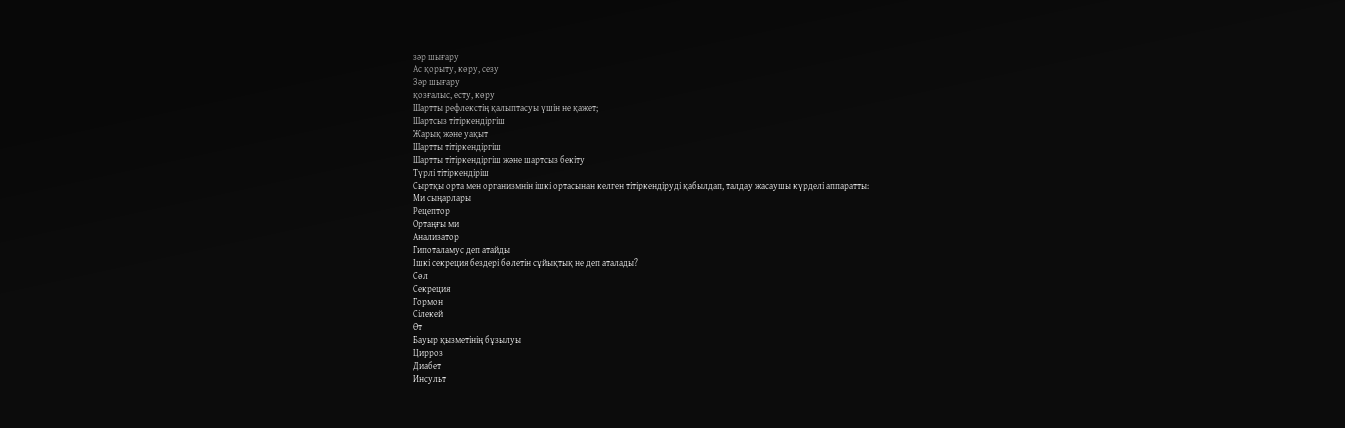зәр шығару
Ас қорыту, көру, сезу
Зәр шығару
қозғалыс, есту, көру
Шартты рефлекстің қалыптасуы үшін не қажет;
Шартсыз тітіркендіргіш
Жарық және уақыт
Шартты тітіркендіргіш
Шартты тітіркендіргіш және шартсыз бекіту
Түрлі тітіркендіріш
Сыртқы орта мен организмнін ішкі ортасынан келген тітіркендіруді қабылдап, талдау жасаушы күрделі аппаратты:
Ми сыңарлары
Рецептор
Ортаңғы ми
Анализатор
Гипоталамус деп атайды
Iшкі секреция бездері бөлетін сұйықтық не деп аталады?
Сөл
Секреция
Гормон
Сілекей
Өт
Бауыр қызметінің бұзылуы
Цирроз
Диабет
Инсульт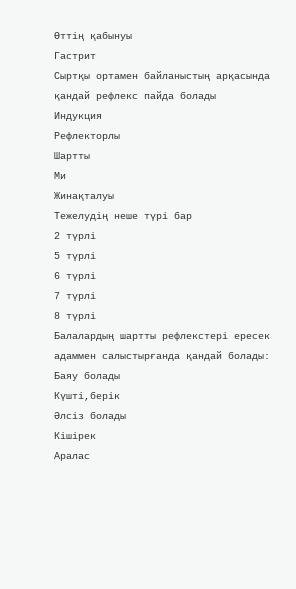Өттің қабынуы
Гастрит
Сыртқы ортамен байланыстың арқасында қандай рефлекс пайда болады
Индукция
Рефлекторлы
Шартты
Ми
Жинақталуы
Тежелудің неше түрі бар
2 түрлі
5 түрлі
6 түрлі
7 түрлі
8 түрлі
Балалардың шартты рефлекстері ересек адаммен салыстырғанда қандай болады:
Баяу болады
Күшті,берік
Әлсіз болады
Кішірек
Аралас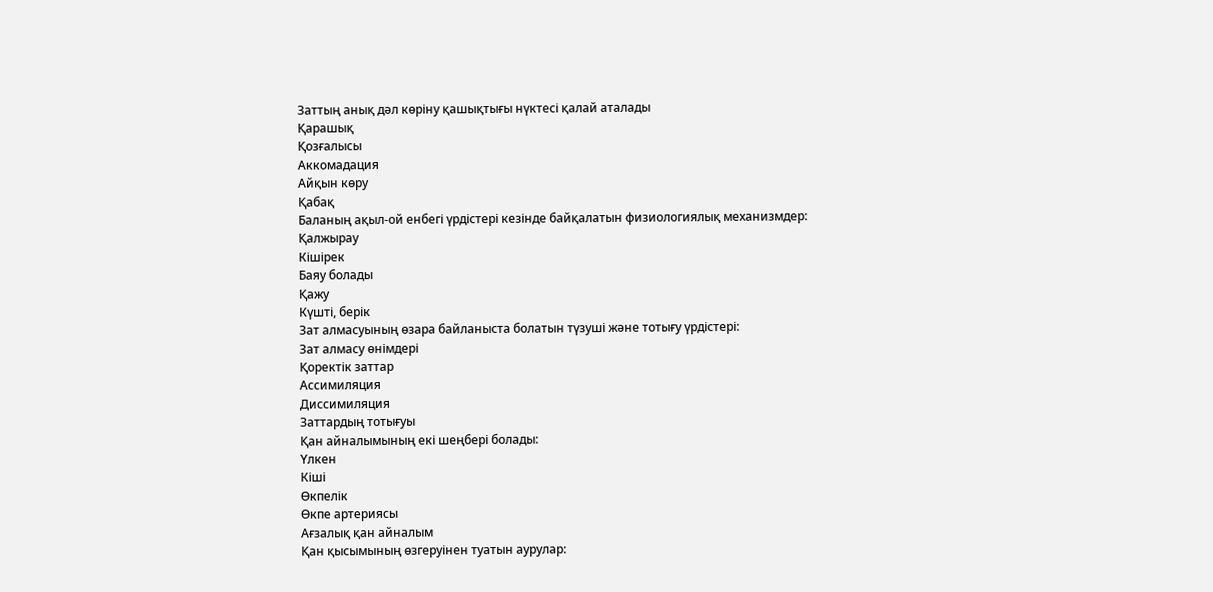Заттың анық дәл көріну қашықтығы нүктесі қалай аталады
Қарашық
Қозғалысы
Аккомадация
Айқын көру
Қабақ
Баланың ақыл-ой енбегі үрдістері кезінде байқалатын физиологиялық механизмдер:
Қалжырау
Кішірек
Баяу болады
Қажу
Күшті, берік
Зат алмасуының өзара байланыста болатын түзуші және тотығу үрдістері:
Зат алмасу өнімдері
Қоректік заттар
Ассимиляция
Диссимиляция
Заттардың тотығуы
Қан айналымының екі шеңбері болады:
Үлкен
Кіші
Өкпелік
Өкпе артериясы
Ағзалық қан айналым
Қан қысымының өзгеруінен туатын аурулар: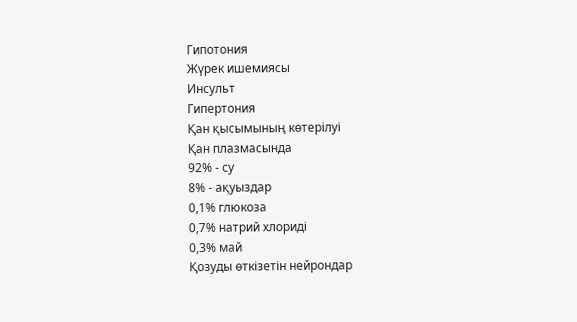Гипотония
Жүрек ишемиясы
Инсульт
Гипертония
Қан қысымының көтерілуі
Қан плазмасында
92% - су
8% - ақуыздар
0,1% глюкоза
0,7% натрий хлориді
0,3% май
Қозуды өткізетін нейрондар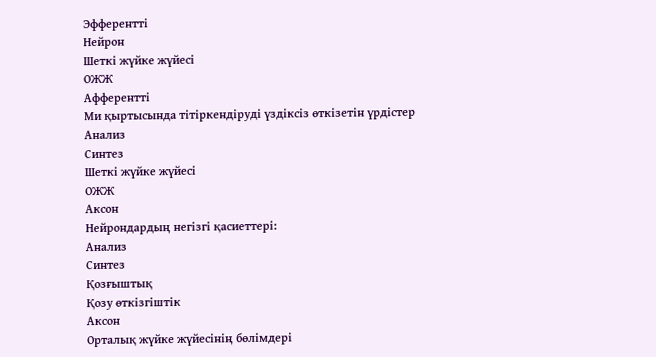Эфферентті
Нейрон
Шеткі жүйке жүйесі
ОЖЖ
Афферентті
Ми қыртысында тітіркендіруді үздіксіз өткізетін үрдістер
Анализ
Синтез
Шеткі жүйке жүйесі
ОЖЖ
Аксон
Нейрондардың негізгі қасиеттері:
Анализ
Синтез
Қозғыштық
Қозу өткізгіштік
Аксон
Орталық жүйке жүйесінің бөлімдері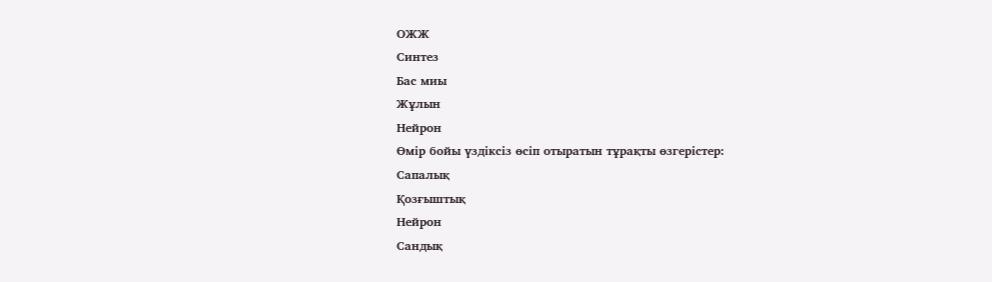ОЖЖ
Синтез
Бас миы
Жұлын
Нейрон
Өмір бойы үздіксіз өсіп отыратын тұрақты өзгерістер:
Сапалық
Қозғыштық
Нейрон
Сандық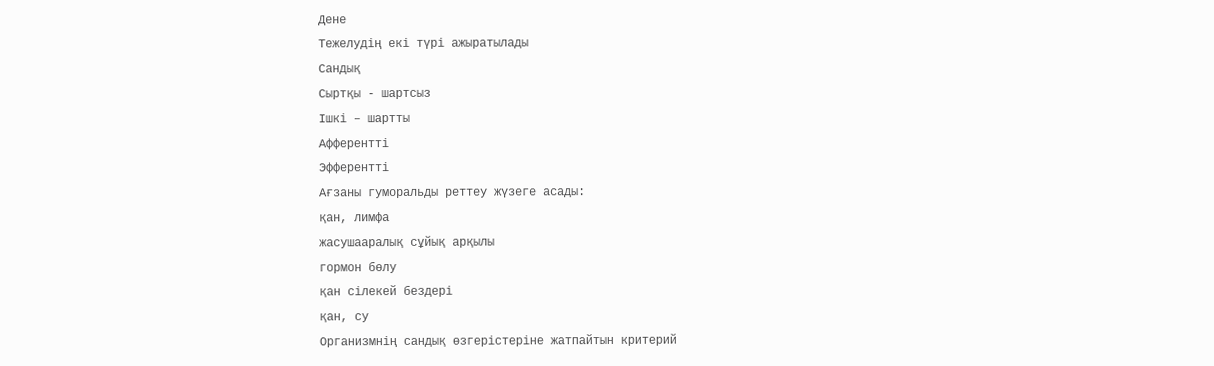Дене
Тежелудің екі түрі ажыратылады
Сандық
Сыртқы - шартсыз
Ішкі – шартты
Афферентті
Эфферентті
Ағзаны гуморальды реттеу жүзеге асады:
қан, лимфа
жасушааралық сұйық арқылы
гормон бөлу
қан сілекей бездері
қан, су
Организмнің сандық өзгерістеріне жатпайтын критерий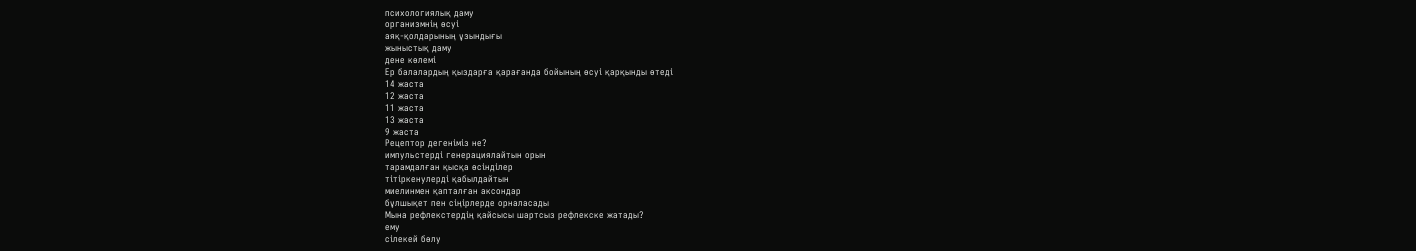психологиялық даму
организмнің өсуі
аяқ-қолдарының ұзындығы
жыныстық даму
дене көлемі
Ер балалардың қыздарға қарағанда бойының өсуі қарқынды өтеді
14 жаста
12 жаста
11 жаста
13 жаста
9 жаста
Рецептор дегеніміз не?
импульстерді генерациялайтын орын
тарамдалған қысқа өсінділер
тітіркенулерді қабылдайтын
миелинмен қапталған аксондар
бұлшықет пен сіңірлерде орналасады
Мына рефлекстердің қайсысы шартсыз рефлекске жатады?
ему
сілекей бөлу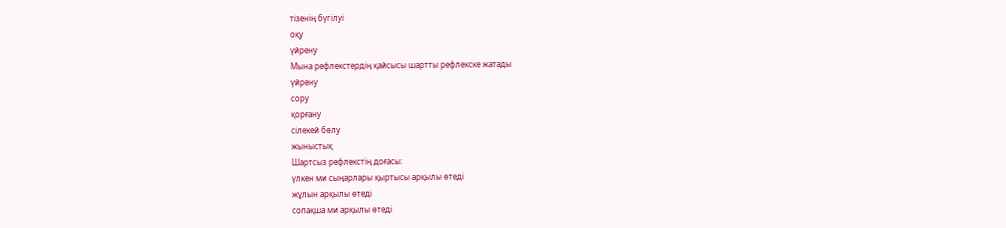тізенің бүгілуі
оқу
үйрену
Мына рефлекстердің қайсысы шартты рефлекске жатады
үйрену
сору
қорғану
сілекей бөлу
жыныстық
Шартсыз рефлекстің доғасы:
үлкен ми сыңарлары қыртысы арқылы өтеді
жұлын арқылы өтеді
сопақша ми арқылы өтеді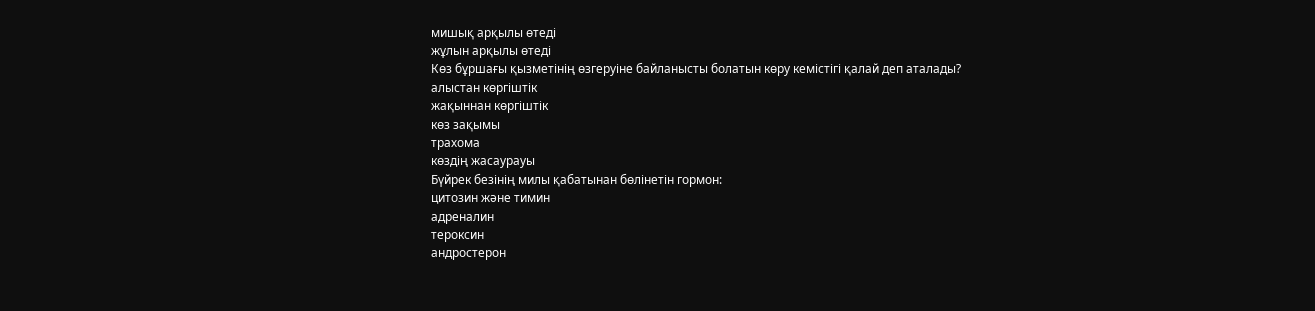мишық арқылы өтеді
жұлын арқылы өтеді
Көз бұршағы қызметінің өзгеруіне байланысты болатын көру кемістігі қалай деп аталады?
алыстан көргіштік
жақыннан көргіштік
көз зақымы
трахома
көздің жасаурауы
Бүйрек безінің милы қабатынан бөлінетін гормон:
цитозин және тимин
адреналин
тероксин
андростерон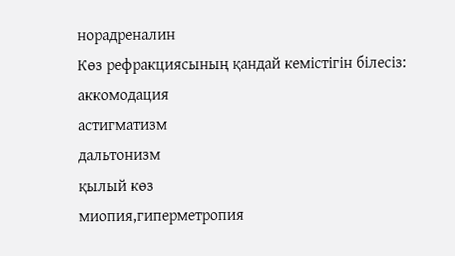норадреналин
Көз рефракциясының қандай кемістігін білесіз:
аккомодация
астигматизм
дальтонизм
қылый көз
миопия,гиперметропия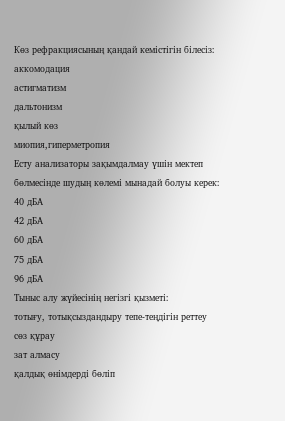Көз рефракциясының қандай кемістігін білесіз:
аккомодация
астигматизм
дальтонизм
қылый көз
миопия,гиперметропия
Есту анализаторы зақымдалмау үшін мектеп бөлмесінде шудың көлемі мынадай болуы керек:
40 дБА
42 дБА
60 дБА
75 дБА
96 дБА
Тыныс алу жүйесінің негізгі қызметі:
тотығу, тотықсыздандыру тепе-теңдігін реттеу
сөз құрау
зат алмасу
қалдық өнімдерді бөліп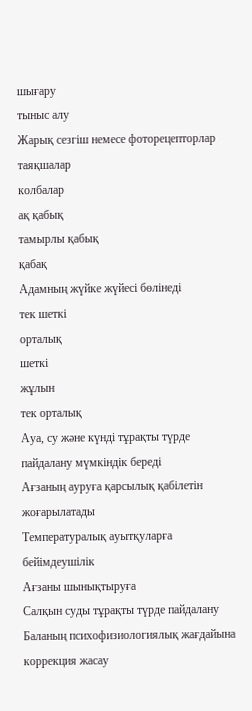шығару
тыныс алу
Жарық сезгіш немесе фоторецепторлар
таяқшалар
колбалар
ақ қабық
тамырлы қабық
қабақ
Адамның жүйке жүйесі бөлінеді
тек шеткі
орталық
шеткі
жұлын
тек орталық
Ауа, су және күнді тұрақты түрде пайдалану мүмкіндік бередi
Ағзаның ауруға қарсылық қабілетін жоғарылатады
Температуралық ауытқуларға бейiмдеушiлiк
Ағзаны шынықтыруға
Салқын суды тұрақты түрде пайдалану
Баланың психофизиологиялық жағдайына коррекция жасау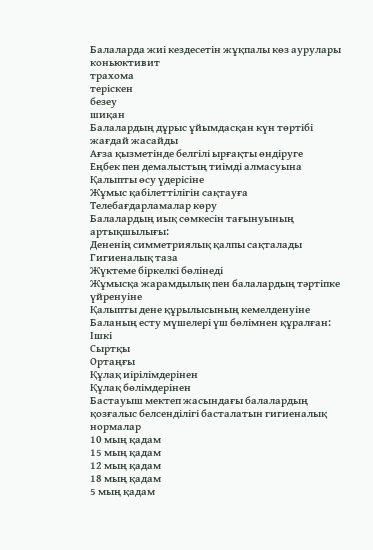Балаларда жиі кездесетін жұқпалы көз аурулары
коньюктивит
трахома
теріскен
безеу
шиқан
Балалардың дұрыс ұйымдасқан күн төртiбі жағдай жасайды
Ағза қызметiнде белгiлi ырғақты өндiруге
Еңбек пен демалыстың тиімді алмасуына
Қалыпты өсу үдерісіне
Жұмыс қабілеттілігін сақтауға
Телебағдарламалар көру
Балалардың иық сөмкесін тағынуының артықшылығы:
Дененің симметриялық қалпы сақталады
Гигиеналық таза
Жүктеме біркелкі бөлінеді
Жұмысқа жарамдылық пен балалардың тәртiпке үйренуіне
Қалыпты дене құрылысының кемелденуiне
Баланың есту мүшелері үш бөлімнен құралған:
Ішкі
Сыртқы
Ортаңғы
Құлақ иірілімдерінен
Құлақ бөлімдерінен
Бастауыш мектеп жасындағы балалардың қозғалыс белсенділігі басталатын гигиеналық нормалар
10 мың қадам
15 мың қадам
12 мың қадам
18 мың қадам
5 мың қадам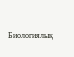Биологиялық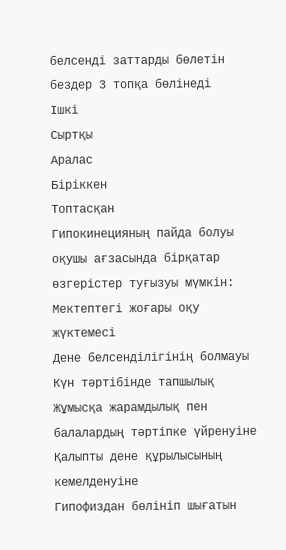белсенді заттарды бөлетін бездер 3 топқа бөлінеді
Ішкі
Сыртқы
Аралас
Біріккен
Топтасқан
Гипокинецияның пайда болуы оқушы ағзасында бірқатар өзгерістер туғызуы мүмкін:
Мектептегі жоғары оқу жүктемесі
Дене белсенділігінің болмауы
Күн тәртібінде тапшылық
Жұмысқа жарамдылық пен балалардың тәртiпке үйренуіне
Қалыпты дене құрылысының кемелденуiне
Гипофиздан бөлініп шығатын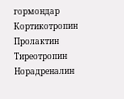гормондар
Кортикотропин
Пролактин
Тиреотропин
Норадреналин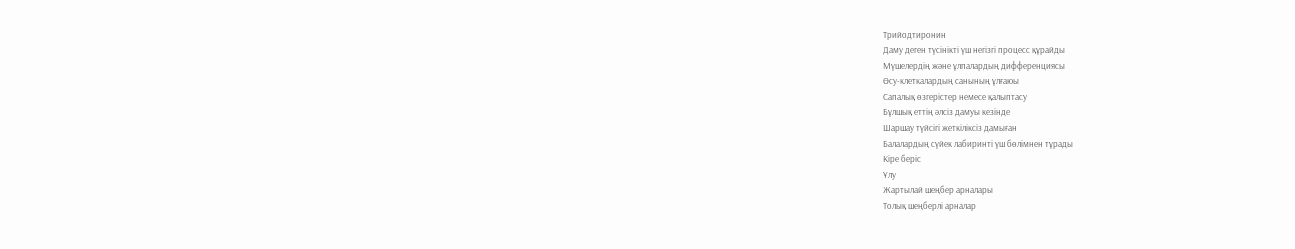Трийодтиронин
Даму деген түсінікті үш негізгі процесс құрайды
Мүшелердің және ұлпалардың дифференциясы
Өсу-клеткалардың санының ұлғаюы
Сапалық өзгерістер немесе қалыптасу
Бұлшық еттің әлсіз дамуы кезінде
Шаршау түйсігі жеткіліксіз дамыған
Балалардың сүйек лабиринті үш бөлімнен тұрады
Кіре беріс
Ұлу
Жартылай шеңбер арналары
Толық шеңберлі арналар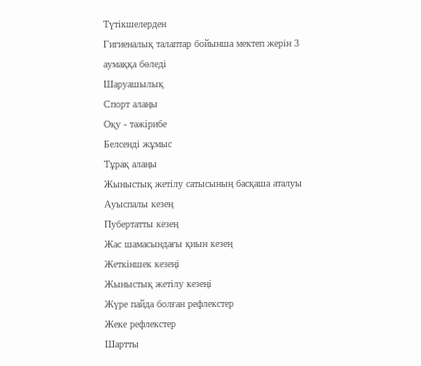Түтікшелерден
Гигиеналық талаптар бойынша мектеп жерін 3 аумаққа бөледі
Шаруашылық
Спорт алаңы
Оқу - тәжірибе
Белсенді жұмыс
Тұрақ алаңы
Жыныстық жетілу сатысының басқаша аталуы
Ауыспалы кезең
Пубертатты кезең
Жас шамасындағы қиын кезең
Жеткіншек кезеңі
Жыныстық жетілу кезеңі
Жүре пайда болған рефлекстер
Жеке рефлекстер
Шартты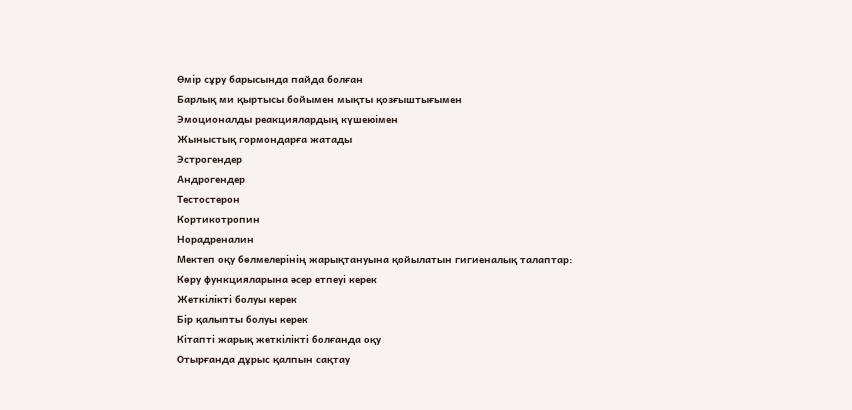Өмір сұру барысында пайда болған
Барлық ми қыртысы бойымен мықты қозғыштығымен
Эмоционалды реакциялардың күшеюімен
Жыныстық гормондарға жатады
Эстрогендер
Андрогендер
Тестостерон
Кортикотропин
Норадреналин
Мектеп оқу бөлмелерінің жарықтануына қойылатын гигиеналық талаптар:
Көру функцияларына әсер етпеуі керек
Жеткілікті болуы керек
Бір қалыпты болуы керек
Кітапті жарық жеткілікті болғанда оқу
Отырғанда дұрыс қалпын сақтау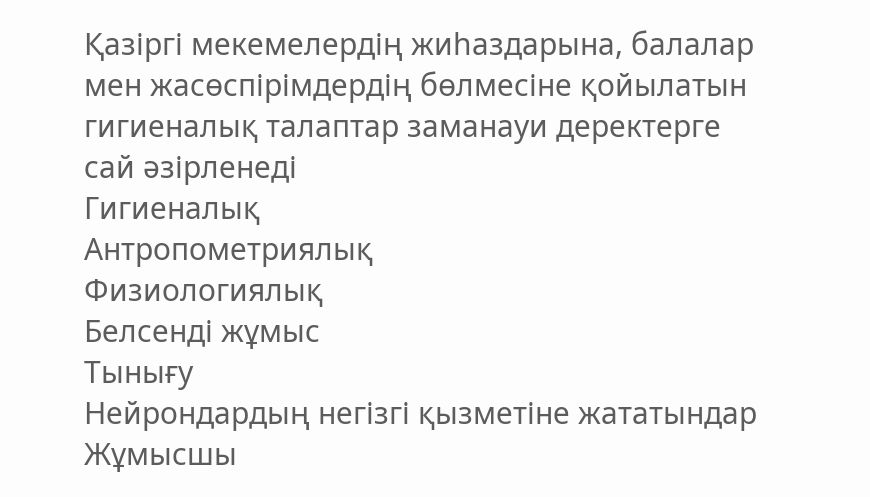Қазіргі мекемелердің жиһаздарына, балалар мен жасөспірімдердің бөлмесіне қойылатын гигиеналық талаптар заманауи деректерге сай әзірленеді
Гигиеналық
Антропометриялық
Физиологиялық
Белсенді жұмыс
Тынығу
Нейрондардың негізгі қызметіне жататындар
Жұмысшы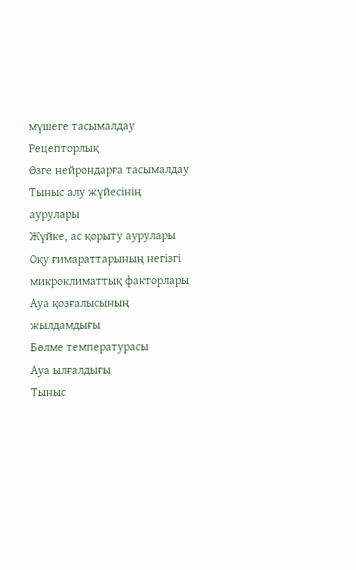мүшеге тасымалдау
Рецепторлық
Өзге нейрондарға тасымалдау
Тыныс алу жүйесінің аурулары
Жүйке, ас қорыту аурулары
Оқу ғимараттарының негізгі микроклиматтық факторлары
Ауа қозғалысының жылдамдығы
Бөлме температурасы
Ауа ылғалдығы
Тыныс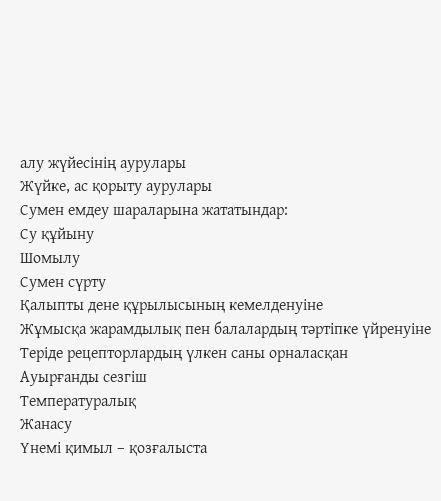алу жүйесінің аурулары
Жүйке, ас қорыту аурулары
Сумен емдеу шараларына жататындар:
Су құйыну
Шомылу
Сумен сүрту
Қалыпты дене құрылысының кемелденуiне
Жұмысқа жарамдылық пен балалардың тәртiпке үйренуіне
Терiде рецепторлардың үлкен саны орналасқан
Ауырғанды сезгіш
Температуралық
Жанасу
Үнемі қимыл – қозғалыста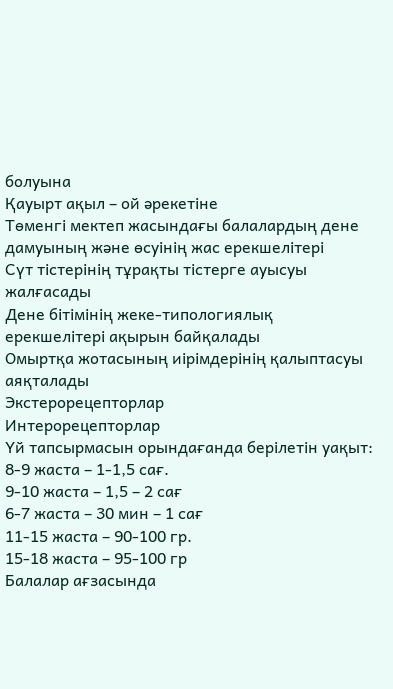болуына
Қауырт ақыл – ой әрекетіне
Төменгі мектеп жасындағы балалардың дене дамуының және өсуінің жас ерекшелітері
Сүт тістерінің тұрақты тістерге ауысуы жалғасады
Дене бітімінің жеке-типологиялық ерекшелітері ақырын байқалады
Омыртқа жотасының иірімдерінің қалыптасуы аяқталады
Экстерорецепторлар
Интерорецепторлар
Үй тапсырмасын орындағанда берілетін уақыт:
8-9 жаста – 1-1,5 сағ.
9-10 жаста – 1,5 – 2 сағ
6-7 жаста – 30 мин – 1 сағ
11-15 жаста – 90-100 гр.
15-18 жаста – 95-100 гр
Балалар ағзасында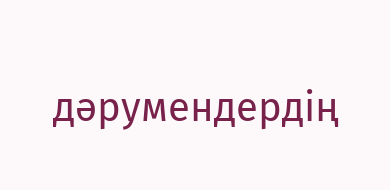дәрумендердің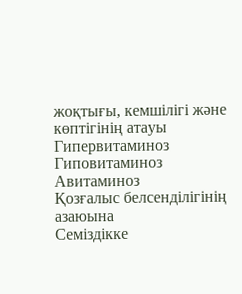жоқтығы, кемшiлiгі және көптігінің атауы
Гипервитаминоз
Гиповитаминоз
Авитаминоз
Қозғалыс белсенділігінің азаюына
Семіздікке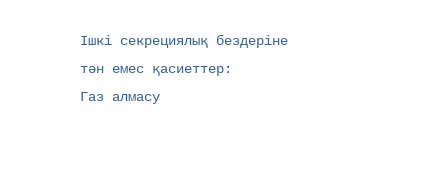Ішкі секрециялық бездеріне тән емес қасиеттер:
Газ алмасу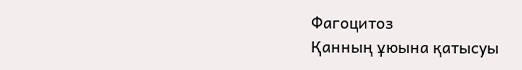Фагоцитоз
Қанның ұюына қатысуы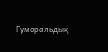Гуморальдық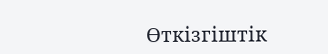Өткізгіштік